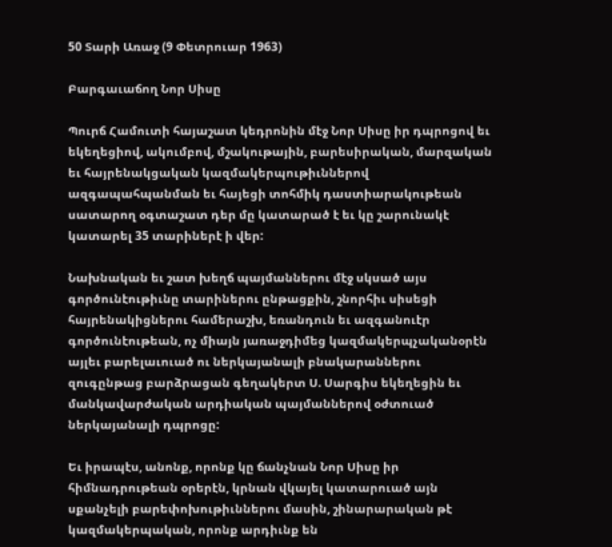50 Տարի Առաջ (9 Փետրուար 1963)

Բարգաւաճող Նոր Սիսը

Պուրճ Համուտի հայաշատ կեդրոնին մէջ Նոր Սիսը իր դպրոցով եւ եկեղեցիով, ակումբով, մշակութային, բարեսիրական, մարզական եւ հայրենակցական կազմակերպութիւններով ազգապահպանման եւ հայեցի տոհմիկ դաստիարակութեան սատարող օգտաշատ դեր մը կատարած է եւ կը շարունակէ կատարել 35 տարիներէ ի վեր:

Նախնական եւ շատ խեղճ պայմաններու մէջ սկսած այս գործունէութիւնը տարիներու ընթացքին, շնորհիւ սիսեցի հայրենակիցներու համերաշխ, եռանդուն եւ ազգանուէր գործունէութեան, ոչ միայն յառաջդիմեց կազմակերպչականօրէն այլեւ բարելաւուած ու ներկայանալի բնակարաններու  զուգընթաց բարձրացան գեղակերտ Ս. Սարգիս եկեղեցին եւ մանկավարժական արդիական պայմաններով օժտուած ներկայանալի դպրոցը:

Եւ իրապէս, անոնք, որոնք կը ճանչնան Նոր Սիսը իր հիմնադրութեան օրերէն, կրնան վկայել կատարուած այն սքանչելի բարեփոխութիւններու մասին, շինարարական թէ կազմակերպական, որոնք արդիւնք են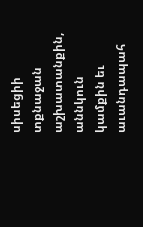սիսեցիի տքնաջան աշխատանքին, աննկուն կամքին եւ աւանդապահ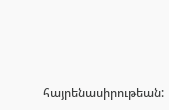հայրենասիրութեան: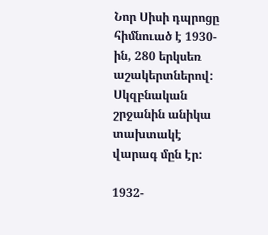Նոր Սիսի դպրոցը հիմնուած է 1930-ին, 280 երկսեռ աշակերտներով: Սկզբնական շրջանին անիկա տախտակէ վարագ մըն էր:

1932-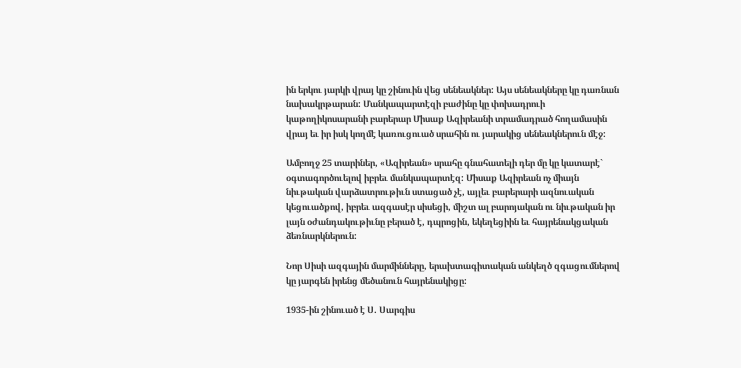ին երկու յարկի վրայ կը շինուին վեց սենեակներ: Այս սենեակները կը դառնան նախակրթարան: Մանկապարտէզի բաժինը կը փոխադրուի կաթողիկոսարանի բարերար Միսաք Ազիրեանի տրամադրած հողամասին վրայ եւ իր իսկ կողմէ կառուցուած սրահին ու յարակից սենեակներուն մէջ:

Ամբողջ 25 տարիներ, «Ազիրեան» սրահը գնահատելի դեր մը կը կատարէ` օգտագործուելով իբրեւ մանկապարտէզ: Միսաք Ազիրեան ոչ միայն նիւթական վարձատրութիւն ստացած չէ, այլեւ բարերարի ազնուական կեցուածքով, իբրեւ ազգասէր սիսեցի, միշտ ալ բարոյական ու նիւթական իր լայն օժանդակութիւնը բերած է, դպրոցին, եկեղեցիին եւ հայրենակցական ձեռնարկներուն:

Նոր Սիսի ազգային մարմինները, երախտագիտական անկեղծ զգացումներով կը յարգեն իրենց մեծանուն հայրենակիցը:

1935-ին շինուած է Ս. Սարգիս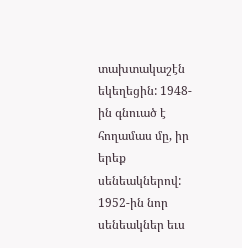տախտակաշէն եկեղեցին: 1948-ին գնուած է հողամաս մը, իր երեք սենեակներով: 1952-ին նոր սենեակներ եւս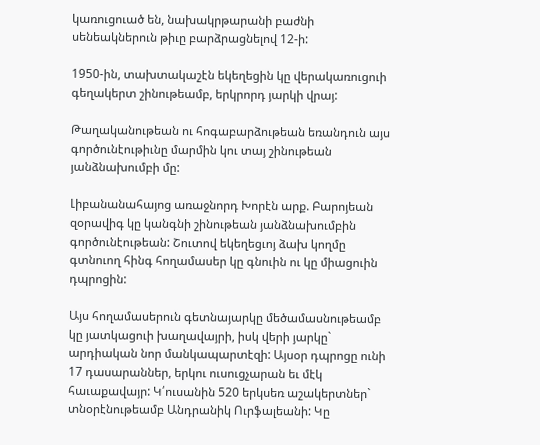կառուցուած են, նախակրթարանի բաժնի սենեակներուն թիւը բարձրացնելով 12-ի:

1950-ին, տախտակաշէն եկեղեցին կը վերակառուցուի գեղակերտ շինութեամբ, երկրորդ յարկի վրայ:

Թաղականութեան ու հոգաբարձութեան եռանդուն այս գործունէութիւնը մարմին կու տայ շինութեան յանձնախումբի մը:

Լիբանանահայոց առաջնորդ Խորէն արք. Բարոյեան զօրավիգ կը կանգնի շինութեան յանձնախումբին գործունէութեան: Շուտով եկեղեցւոյ ձախ կողմը գտնուող հինգ հողամասեր կը գնուին ու կը միացուին դպրոցին:

Այս հողամասերուն գետնայարկը մեծամասնութեամբ կը յատկացուի խաղավայրի, իսկ վերի յարկը` արդիական նոր մանկապարտէզի: Այսօր դպրոցը ունի 17 դասարաններ, երկու ուսուցչարան եւ մէկ հաւաքավայր: Կ՛ուսանին 520 երկսեռ աշակերտներ` տնօրէնութեամբ Անդրանիկ Ուրֆալեանի: Կը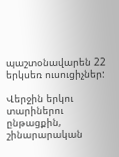պաշտօնավարեն 22 երկսեռ ուսուցիչներ:

Վերջին երկու տարիներու ընթացքին, շինարարական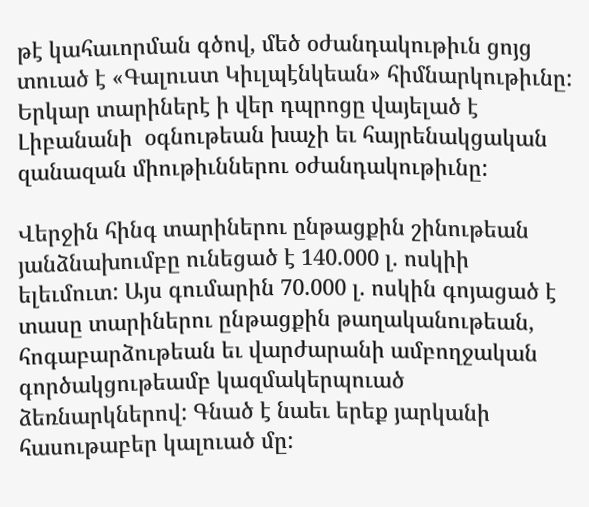թէ կահաւորման գծով, մեծ օժանդակութիւն ցոյց տուած է «Գալուստ Կիւլպէնկեան» հիմնարկութիւնը: Երկար տարիներէ ի վեր դպրոցը վայելած է Լիբանանի  օգնութեան խաչի եւ հայրենակցական զանազան միութիւններու օժանդակութիւնը:

Վերջին հինգ տարիներու ընթացքին շինութեան յանձնախումբը ունեցած է 140.000 լ. ոսկիի ելեւմուտ: Այս գումարին 70.000 լ. ոսկին գոյացած է տասը տարիներու ընթացքին թաղականութեան, հոգաբարձութեան եւ վարժարանի ամբողջական գործակցութեամբ կազմակերպուած ձեռնարկներով: Գնած է նաեւ երեք յարկանի հասութաբեր կալուած մը: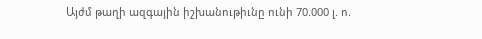Այժմ թաղի ազգային իշխանութիւնը ունի 70.000 լ. ո.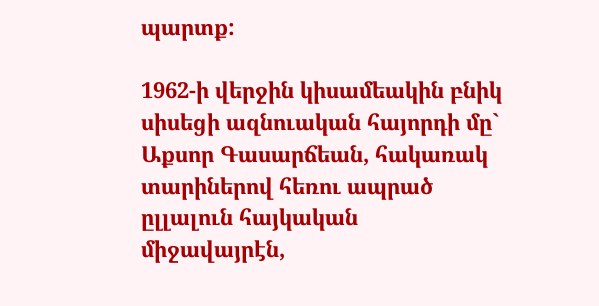պարտք:

1962-ի վերջին կիսամեակին բնիկ սիսեցի ազնուական հայորդի մը` Աքսոր Գասարճեան, հակառակ տարիներով հեռու ապրած ըլլալուն հայկական միջավայրէն,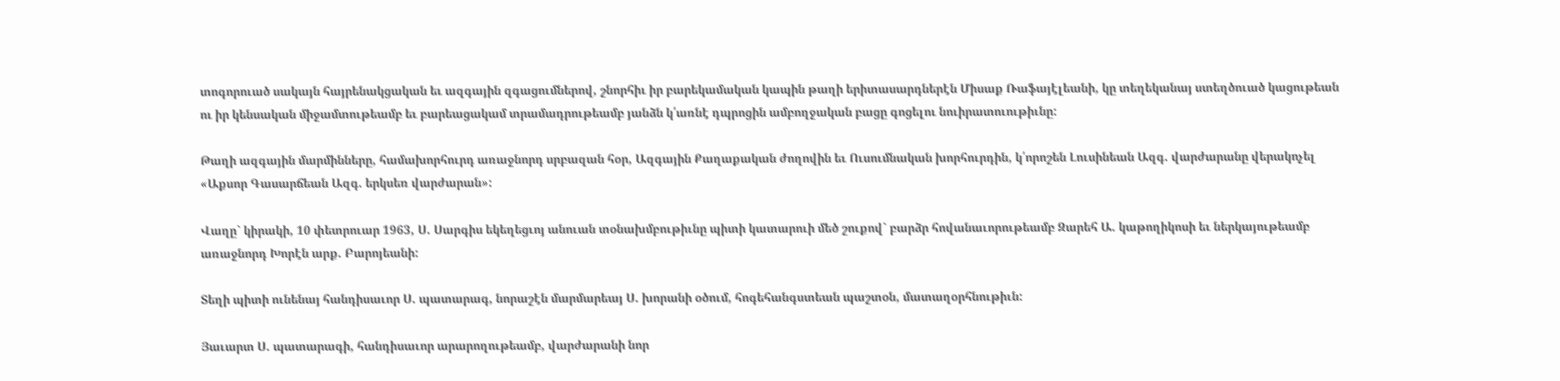տոգորուած սակայն հայրենակցական եւ ազգային զգացումներով, շնորհիւ իր բարեկամական կապին թաղի երիտասարդներէն Միսաք Ռաֆայէլեանի, կը տեղեկանայ ստեղծուած կացութեան ու իր կենսական միջամտութեամբ եւ բարեացակամ տրամադրութեամբ յանձն կ՛առնէ դպրոցին ամբողջական բացը գոցելու նուիրատուութիւնը:

Թաղի ազգային մարմինները, համախորհուրդ առաջնորդ սրբազան հօր, Ազգային Քաղաքական ժողովին եւ Ուսումնական խորհուրդին, կ՛որոշեն Լուսինեան Ազգ. վարժարանը վերակոչել «Աքսոր Գասարճեան Ազգ. երկսեռ վարժարան»:

Վաղը` կիրակի, 10 փետրուար 1963, Ս. Սարգիս եկեղեցւոյ անուան տօնախմբութիւնը պիտի կատարուի մեծ շուքով` բարձր հովանաւորութեամբ Զարեհ Ա. կաթողիկոսի եւ ներկայութեամբ առաջնորդ Խորէն արք. Բարոյեանի:

Տեղի պիտի ունենայ հանդիսաւոր Ս. պատարագ, նորաշէն մարմարեայ Ս. խորանի օծում, հոգեհանգստեան պաշտօն, մատաղօրհնութիւն:

Յաւարտ Ս. պատարագի, հանդիսաւոր արարողութեամբ, վարժարանի նոր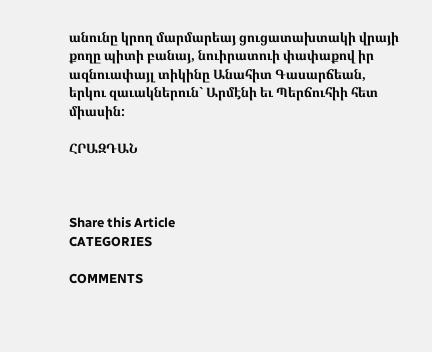անունը կրող մարմարեայ ցուցատախտակի վրայի քողը պիտի բանայ, նուիրատուի փափաքով իր ազնուափայլ տիկինը Անահիտ Գասարճեան, երկու զաւակներուն` Արմէնի եւ Պերճուհիի հետ միասին:

ՀՐԱԶԴԱՆ



Share this Article
CATEGORIES

COMMENTS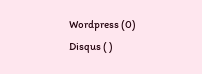Wordpress (0)
Disqus ( )